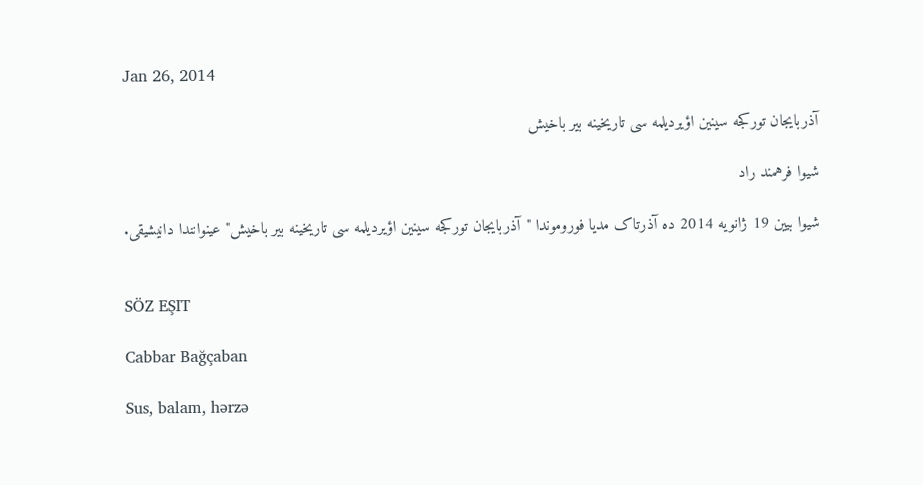Jan 26, 2014

آذربایجان تورکجه سینین اؤیردیلمه سی تاریخینه بیر باخیش

شیوا فرهمند راد

شیوا بیین 19 ژانویه 2014 ده آذرتاک مدیا فوروموندا "آذربایجان تورکجه سینین اؤیردیلمه سی تاریخینه بیر باخیش" عینوانندا دانیشیقی.


SÖZ EŞIT

Cabbar Bağçaban

Sus, balam, hərzə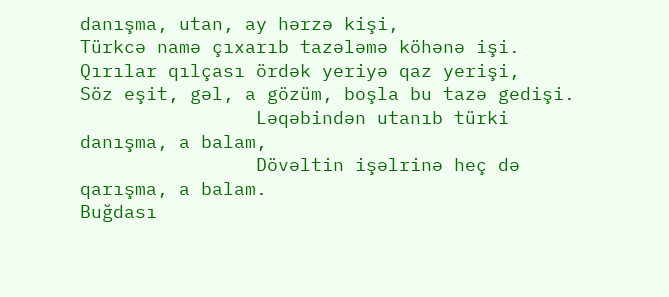danışma, utan, ay hərzə kişi,
Türkcə namə çıxarıb tazələmə köhənə işi.
Qırılar qılçası ördək yeriyə qaz yerişi,
Söz eşit, gəl, a gözüm, boşla bu tazə gedişi.
                Ləqəbindən utanıb türki danışma, a balam,
                Dövəltin işəlrinə heç də qarışma, a balam.
Buğdası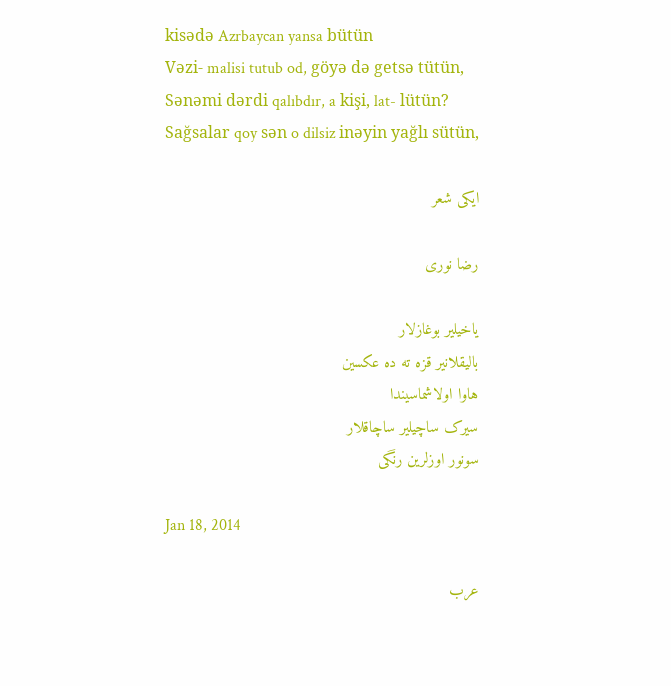kisədə Azrbaycan yansa bütün
Vəzi- malisi tutub od, göyə də getsə tütün,
Sənəmi dərdi qalıbdır, a kişi, lat- lütün?
Sağsalar qoy sən o dilsiz inəyin yağlı sütün,

ایکی شعر

رضا نوری

یاخیلیر بوغازلار
بالیقلانیر قزه ته ده عکسین
هاوا اولاشماسیندا
سیرک ساچیلیر ساچاقلار
سونور اوزلرین رنگی

Jan 18, 2014

عرب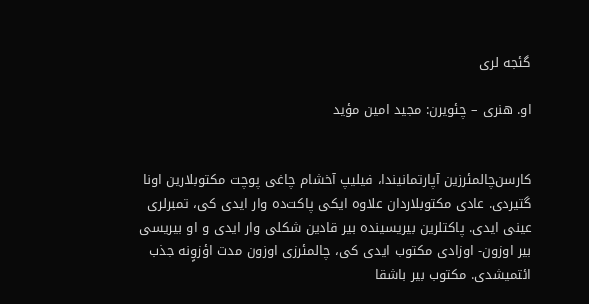گئجه لری

او. هنری – چئویرن: مجید امین مؤید


کارسن‌چالمئرزین آپارتمانیندا، فیلیپ آخشام چاغی پوچت مکتوبلارین اونا گتیردی. عادی مکتوبلاردان علاوه ایکی پاکت‌ده وار ایدی کی، تمبرلری عینی ایدی. پاکتلرین بیریسینده بیر قادین شکلی وار ایدی و او بیریسی بیر اوزون- اوزادی مکتوب ایدی کی، چالمئرزی اوزون مدت اؤزوٍنه جذب ائتمیشدی. مکتوب بیر باشقا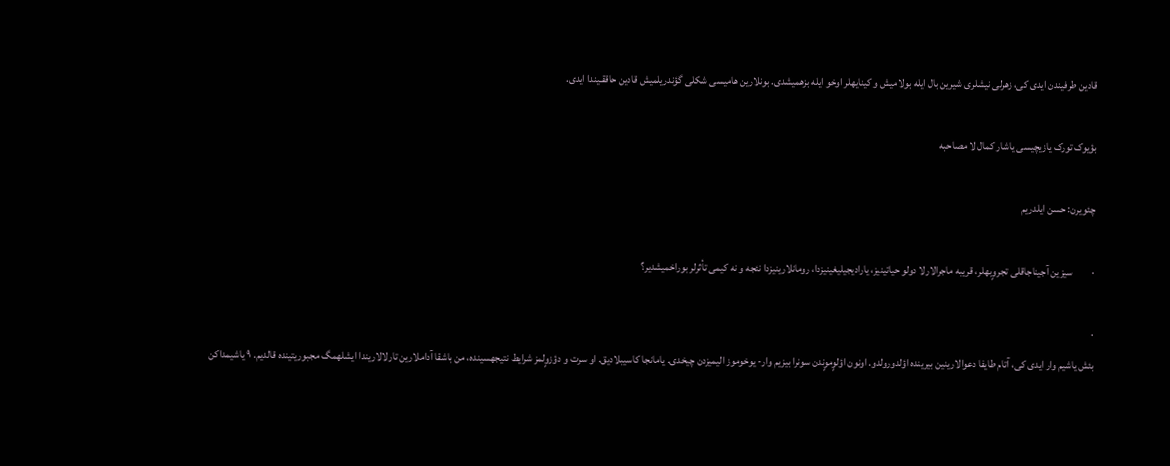قادین طرفیندن ایدی کی، زهرلی نیشلری شیرین بال ایله بولامیش و کینایهلر اوخو ایله بزهمیشدی. بونلارین هامیسی شکلی گؤندریلمیش قادین حاققـیندا ایدی.

بؤیوک تورک یازیچیسی یاشار کمال لا مصاحبه

چئویرن: حسن ایلدریم

·         سیزین آجیناجاقلی تجروٍبهلر، قریبه ماجرالارلا دولو حیاتینیز، یارادیجیلیغینیزدا، رومانلارینیزدا نئجه و نه کیمی تأثرلر بوراخمیشدیر؟

·
بئش یاشیم وار ایدی کی، آتام طایفا دعوالارینین بیرینده اؤلدورولدو. اونون اؤلوٍموٍندن سونرا بیزیم وار- یوخوموز الیمیزدن چیخدی. یامانجا کاسیبلادیق. او سرت و دؤزوٍلمز شرایط نتیجهسینده، من باشقا آداملارین تارلالاریندا ایشلهمگ مجبوریتینده قالدیم. ۹ یاشیمداکن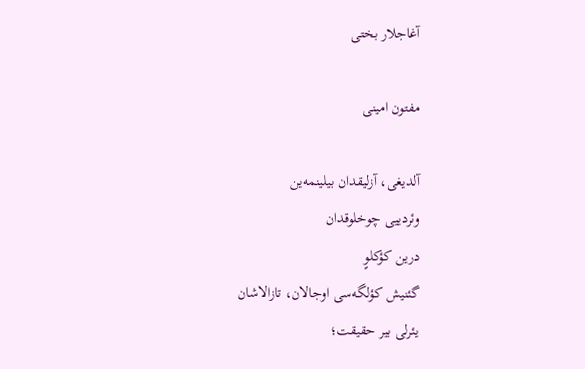آغاجلار بختی

مفتون امینی

آلدیغی، آزلیقدان بیلینمه‌ین
وئردییی چوخلوقدان
درین کؤکلوٍ
گئنیش کؤلگه‌سی اوجالان، تازالاشان
یئرلی بیر حقیقت؛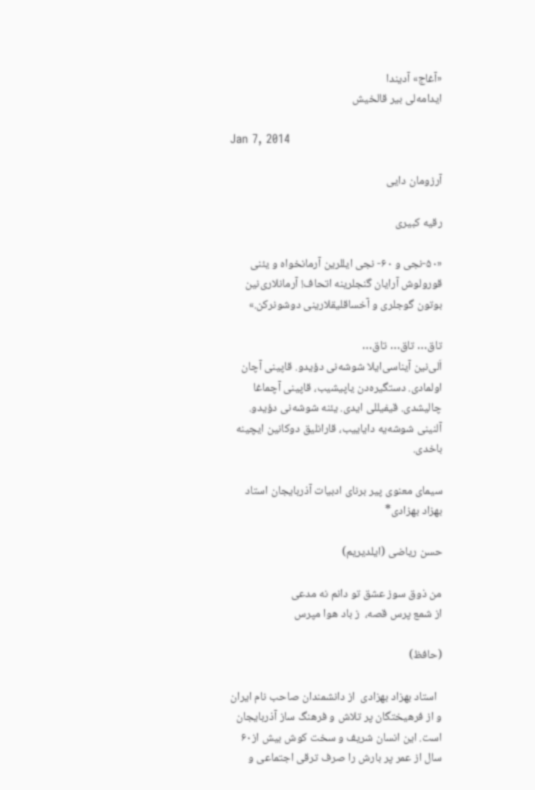«آغاج» آدیندا
ایدامه‌لی بیر قالخیش

Jan 7, 2014

آرزومان دایی

رقیه کبیری

«۵۰-نجی و ۶۰- نجی ایللرین آرمانخواه و یئنی قورولوش آرایان گنجلرینه اتحاف! آرمانلاری‌نین بوتون گوجلری و آخساقلیقلارینی دوشونرکن.»

تاق… تاق… تاق…
اَلی‌نین آیناسی‌ایلا شوشه‌نی دؤیدو. قاپینی آچان اولمادی. دستگیره‌دن یاپیشیب، قاپینی آچماغا چالیشدی. قیفیللی‌ ایدی. یئنه شوشه‌نی دؤیدو. آلنینی شوشه‌یه دایاییب، قارانلیق دوکانین ایچینه باخدی.

سیمای معنوی پیر برنای ادبیات آذربایجان استاد بهزاد بهزادی*

حسن ریاضی (ایلدیریم)

من ذوق سوز عشق تو دانم نه مدعی
از شمع پرس قصه‌،  ز باد هوا مپرس

(حافظ)

  استاد بهزاد بهزادی  از دانشمندان صاحب نام ایران و از فرهیختگان پر تلاش و فرهنگ ساز آذربایجان است. این انسان شریف و سخت کوش بیش از۶۰ سال از عمر پر بارش را صرف ترقی اجتماعی و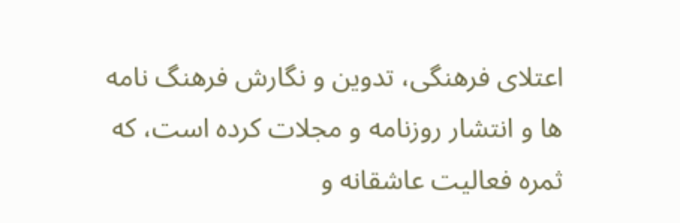اعتلای فرهنگی‌، تدوین و نگارش فرهنگ نامه ها و انتشار روزنامه و مجلات کرده است‌، که ثمره فعالیت عاشقانه و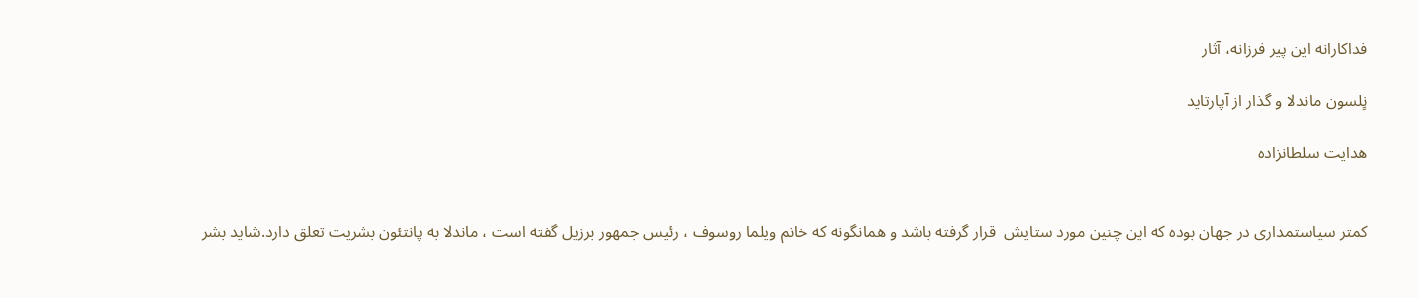فداکارانه این پیر فرزانه‌، آثار

نٍلسون ماندلا و گذار از آپارتاید

هدایت سلطانزاده


کمتر سیاستمداری در جهان بوده که این چنین مورد ستایش  قرار گرفته باشد و همانگونه که خانم ویلما روسوف ، رئیس جمهور برزیل گفته است ، ماندلا به پانتئون بشریت تعلق دارد.شاید بشر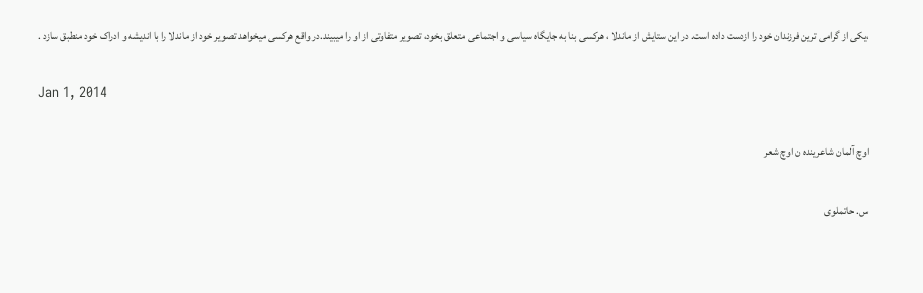،یکی از گرامی ترین فرزندان خود را ازدست داده است. در این ستایش از ماندلا ، هرکسی بنا به جایگاه سیاسی و اجتماعی متعلق بخود، تصویر متفاوتی از او را میبیند.در واقع هرکسی میخواهد تصویر خود از ماندلا را با اندیشه و ادراک خود منطبق سازد .

Jan 1, 2014

اوچ آلمان شاعرینده ن اوچ شعر

س. حاتملوی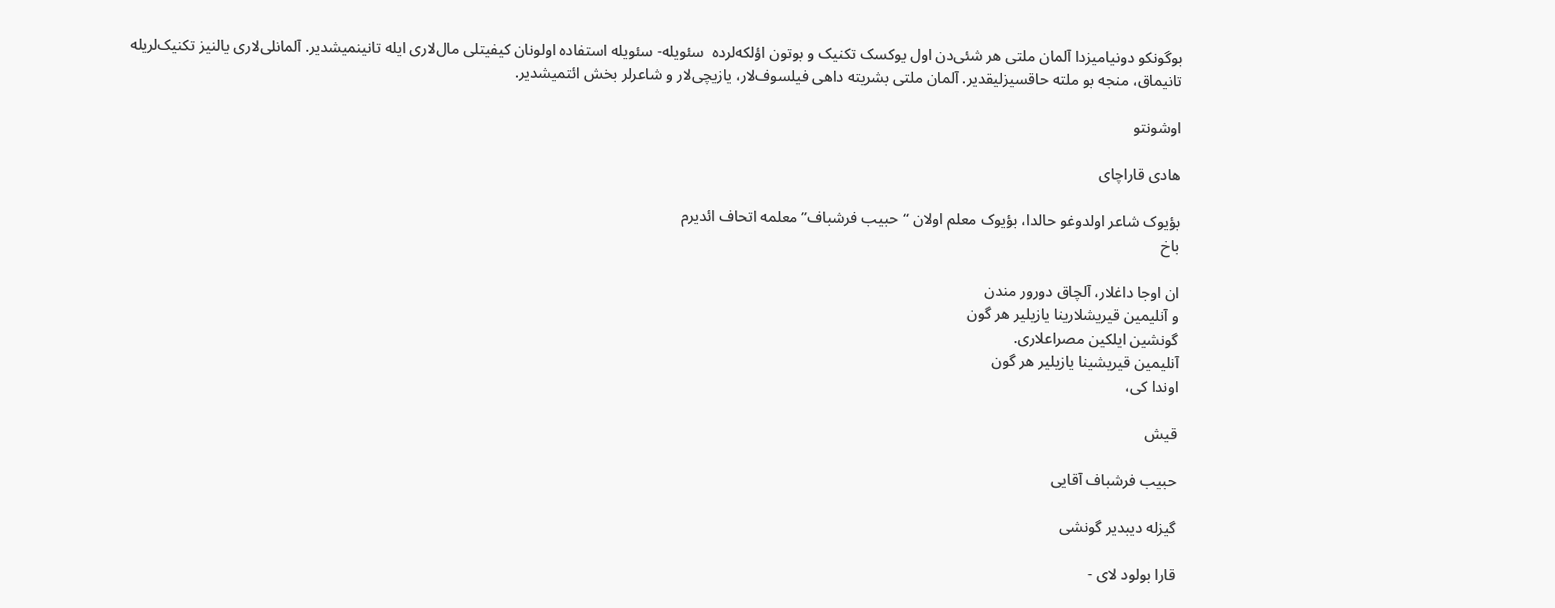بوگونکو دونیامیزدا آلمان ملتی هر شئی‌دن اول یوکسک تکنیک و بوتون اؤلکه‌لرده  سئویله- سئویله استفاده اولونان کیفیتلی مال‌لاری ایله تانینمیشدیر. آلمانلی‌لاری یالنیز تکنیک‌لریله تانیماق، منجه بو ملته حاقسیزلیقدیر. آلمان ملتی بشریته داهی فیلسوف‌لار، یازیچی‌لار و شاعرلر بخش ائتمیشدیر.

اوشونتو

هادی قاراچای

بؤیوک شاعر اولدوغو حالدا، بؤیوک معلم اولان “حبیب فرشباف” معلمه اتحاف ائدیرم
باخ

ان اوجا داغلار، آلچاق دورور مندن
و آنلیمین قیریشلارینا یازیلیر هر گون
گونشین ایلکین مصراعلاری.
آنلیمین قیریشینا یازیلیر هر گون
اوندا کی،

قیش

حبیب فرشباف آقایی

گیزله دیبدیر گونشی

قارا بولود لای -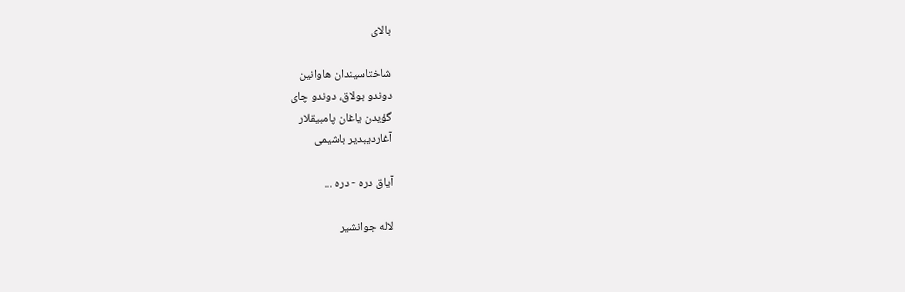بالای

شاختاسیندان هاوانین
دوندو بولاق، دوندو چای
گؤیدن یاغان پامبیقلار
آغاردیبدیر باشیمی

آیاق دره - دره ...

لاله جوانشیر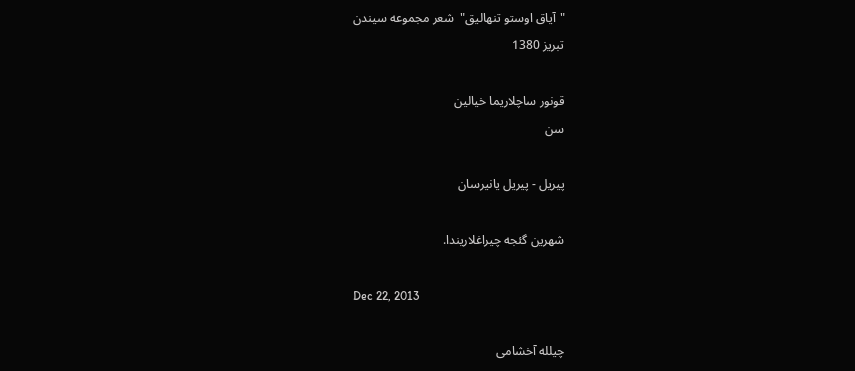"آیاق اوستو تنهالیق"  شعر مجموعه سیندن
تبریز 1380

قونور ساچلاریما خیالین
سن

پیریل - پیریل یانیرسان

شهرین گئجه چیراغلاریندا.

Dec 22, 2013

چیلله آخشامی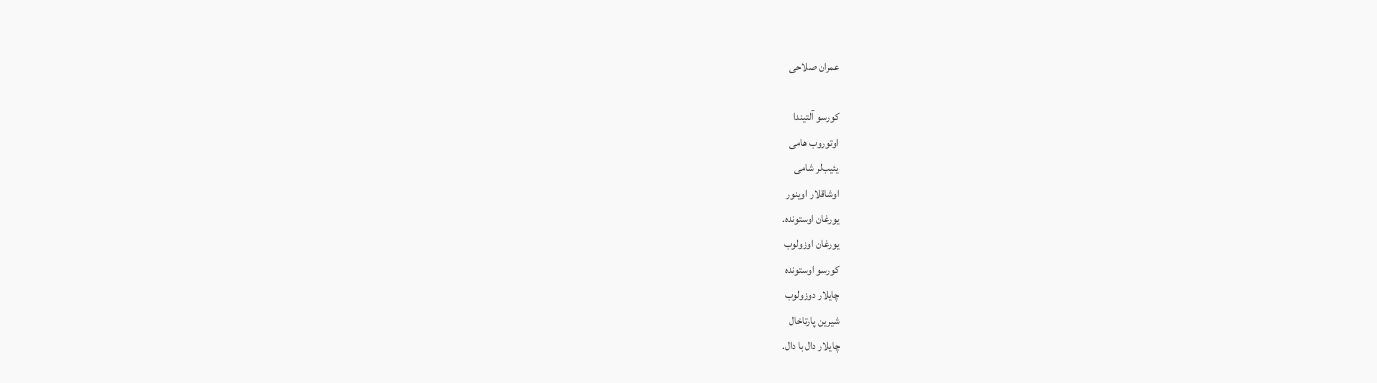عمران صلاحی

کورسو آلتیندا
اوتوروب هامی
یئیب‌لر شامی
اوشاقلار اوینور
یورغان اوستونده.
یورغان اوزولوب
کورسو اوستونده
چایلار دوزولوب
شیرین پارتاخال
چایلار دال با دال.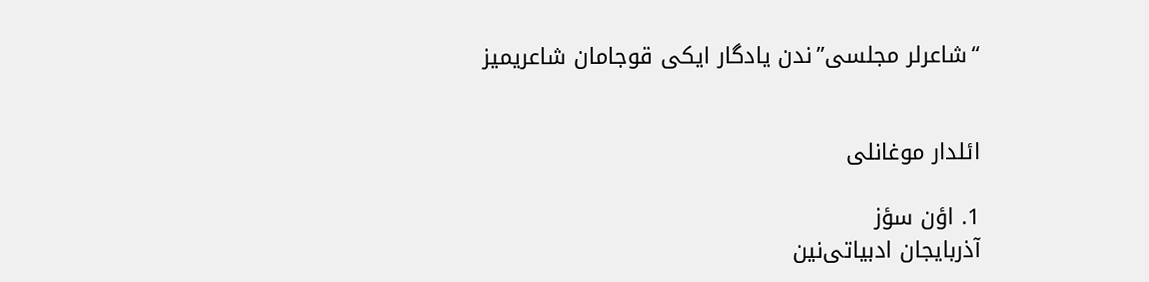“شاعرلر مجلسی”ندن یادگار ایکی قوجامان شاعریمیز


ائلدار موغانلی

1. اؤن سؤز
آذربایجان ادبیاتی‌نین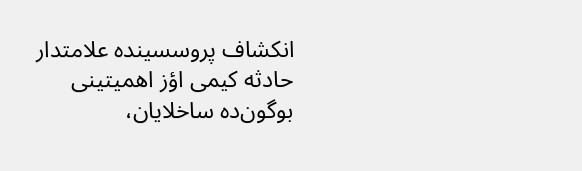انکشاف پروسسینده علامتدار حادثه کیمی اؤز اهمیتینی بوگون‌ده ساخلایان،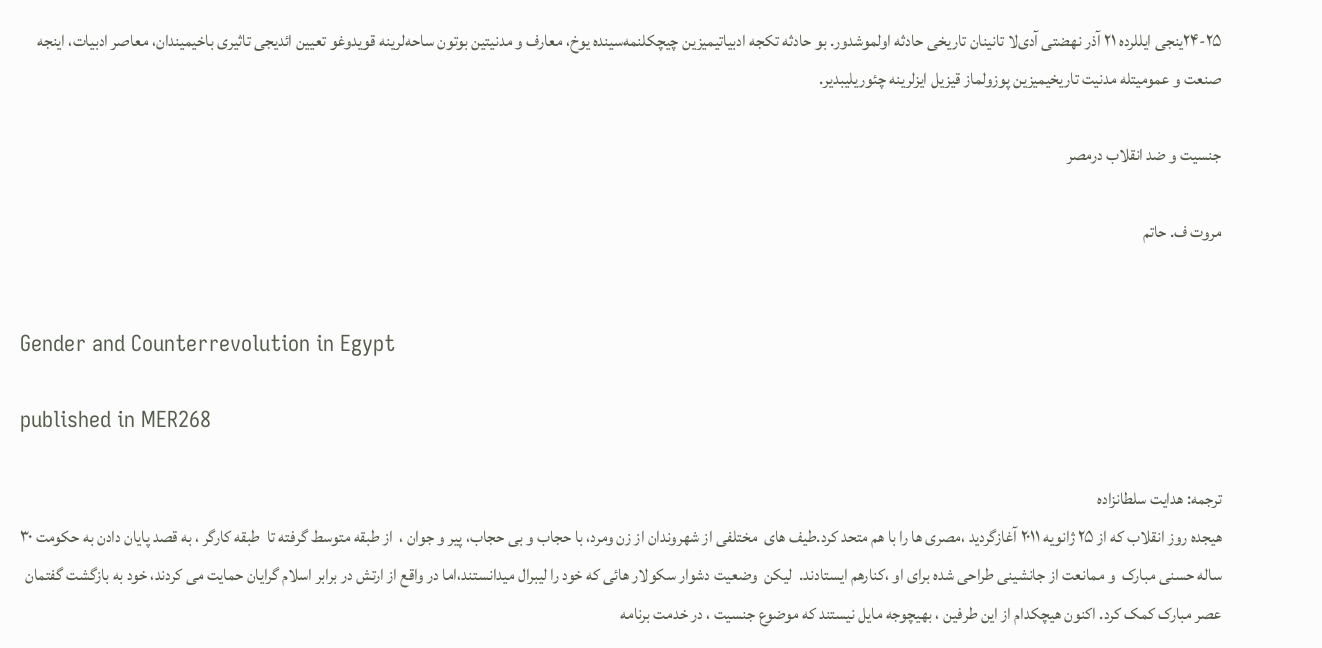۲۴-۲۵‌ینجی ایللرده ۲۱ آذر نهضتی آدی‌لا تانینان تاریخی حادثه اولموشدور. بو حادثه تکجه ادبیاتیمیزین چیچکلنمه‌سینده یوخ، معارف و مدنیتین بوتون ساحه‌لرینه قویدوغو تعیین ائدیجی تاثیری باخیمیندان، معاصر ادبیات، اینجه صنعت و عمومیتله مدنیت تاریخیمیزین پوزولماز قیزیل ایزلرینه چئوریلیبدیر.

جنسیت و ضد انقلاب درمصر

مروت ف. حاتم


Gender and Counterrevolution in Egypt

published in MER268

ترجمه: هدایت سلطانزاده
هیجده روز انقلاب که از ۲۵ ژانویه ۲۰۱۱ آغازگردید ،مصری ها را با هم متحد کرد.طیف های  مختلفی از شهروندان از زن ومرد، با حجاب و بی حجاب، پیر و جوان ،  از طبقه متوسط گرفته تا  طبقه کارگر ، به قصد پایان دادن به حکومت ۳۰ ساله حسنی مبارک  و ممانعت از جانشینی طراحی شده برای او ،کنارهم ایستادند.  لیکن  وضعیت دشوار سکولار هائی که خود را لیبرال میدانستند،اما در واقع از ارتش در برابر اسلام گرایان حمایت می کردند، خود به بازگشت گفتمان عصر مبارک کمک کرد. اکنون هیچکدام از این طرفین ، بهیچوجه مایل نیستند که موضوع جنسیت ، در خدمت برنامه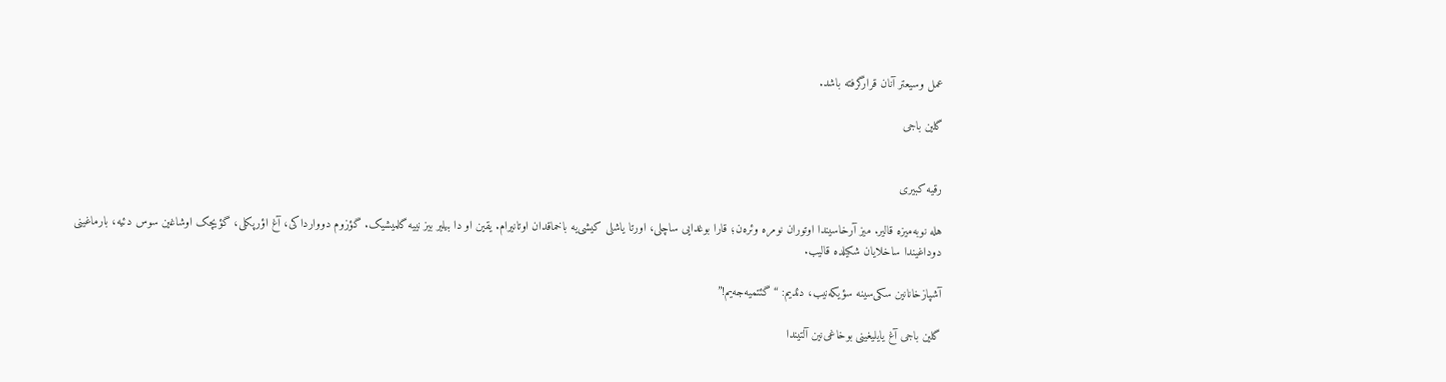عمل وسیعتر آنان قرارگرفته باشد.

گلین باجی


رقیه کبیری

هله نوبه‌میزه قالیر. میز آرخاسیندا اوتوران نومره ‌وئره‌ن؛ قارا بوغدایی ساچلی، اورتا یاشلی کیشی‌یه باخماقدان اوتانیرام. یقین او دا بیلیر بیز نییه گلمیشیک. گؤزوم دووارداکی، آغ اؤرپکلی، گؤیچک اوشاغین سوس دئیه، بارماغینی دوداغیندا ساخلایان شکیلده قالیب.

آشپازخانانین سکی‌سینه سؤیکه‌نیب، دئدیم: “گئتمیه‌جه‌یم!”

گلین باجی آغ یایلیغینی بوخاغی‌نین آلتیندا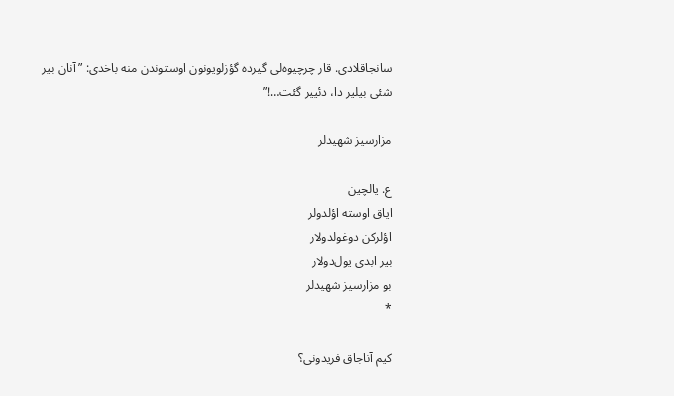سانجاقلادی. قار چرچیوه‌لی گیرده گؤزلویونون اوستوندن منه باخدی: ” آنان بیر شئی بیلیر دا، دئییر گئت…!”

مزارسیز شهیدلر

ع. یالچین
ایاق اوسته اؤلدولر
اؤلرکن دوغولدولار
بیر ابدی یول‌دولار
بو مزارسیز شهیدلر
*

کیم آناجاق فریدونی؟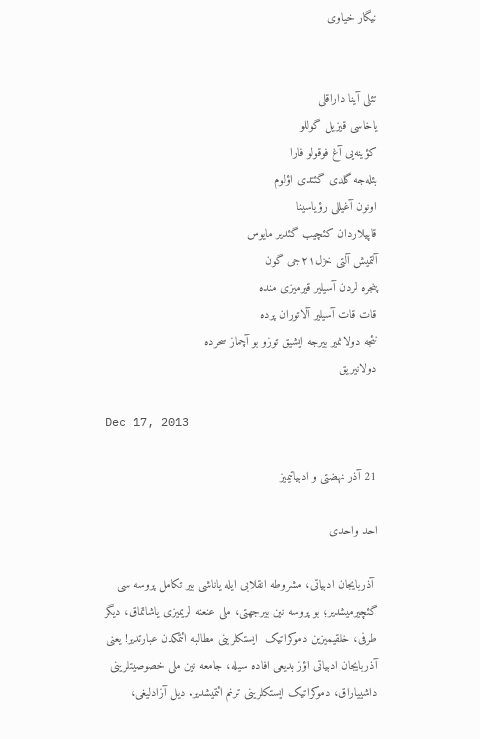نیگار خیاوی


تئلی آینا داراقلی
یاخاسی قیزیل گوللو
کؤینه‌‌یی آغ فوقولو فارا
بئله‌جه گلدی گئتدی اؤلوم
اونون آغیللی رؤیاسینا
قاپیلاردان کئچیب گئدیر مایوس
آلتمیش آلتی خزل۲۱جی گون
پنجره لردن آسیلیر قیرمیزی منده
قات قات آسیلیر آلاتوران پرده
نئجه دولانمیر بیرجه ایشیق توزو بو آچماز سحرده
دولانیریق

Dec 17, 2013

21 آذر نهضتی و ادبیاتیمیز

احد واحدی

 آذربایجان ادبیاتی، مشروطه انقلابی ایله یاناشی بیر تکامل پروسه سی گئچیرمیشدیر؛ بو پروسه نین بیرجهتی، ملی عنعنه لریمیزی یاشاتماق، دیگر طرفی، خلقیمیزین دموکراتیک  ایستکلرینی مطالبه ائتمکدن عبارتدیر! یعنی  آذربایجان ادبیاتی اؤز بدیعی افاده سیله، جامعه نین ملی خصوصیتلرینی داشییاراق، دموکراتیک ایستکلرینی ترنم ائتمیشدیر. دیل آزادلیغی،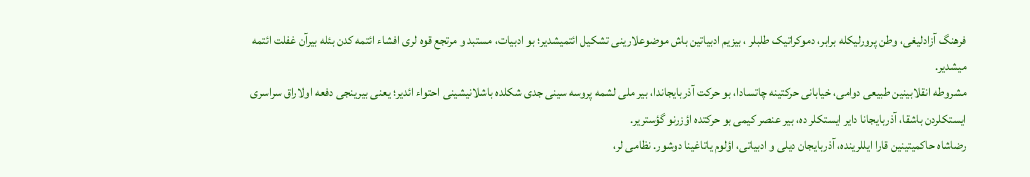فرهنگ آزادلیغی، وطن پرورلیکله برابر، دموکراتیک طلبلر ، بیزیم ادبیاتین باش موضوعلارینی تشکیل ائتمیشدیر؛ بو ادبیات، مستبد و مرتجع قوه لری افشاء ائتمه کدن بئله بیرآن غفلت ائتمه میشدیر.
مشروطه انقلابینین طبیعی دوامی، خیابانی حرکتینه چاتسادا، بو حرکت آذربایجاندا، بیر ملی لشمه پروسه سینی جدی شکلده باشلانیشینی احتواء ائدیر؛ یعنی بیرینجی دفعه اولاراق سراسری ایستکلردن باشقا، آذربایجانا دایر ایستکلر ده، بیر عنصر کیمی بو حرکتده اؤزرنو گؤستریر.
رضاشاه حاکمیتینین قارا ایللرینده، آذربایجان دیلی و ادبیاتی، اؤلوم یاتاغینا دوشور. نظامی لر،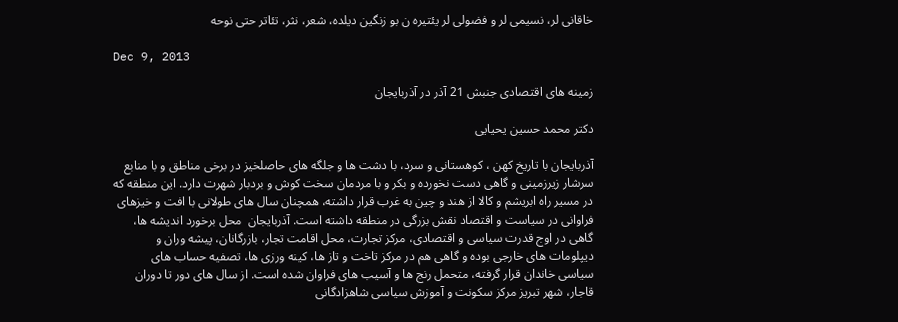خاقانی لر، نسیمی لر و فضولی لر یئتیره ن بو زنگین دیلده، شعر، نثر، تئاتر حتی نوحه

Dec 9, 2013

زمینه های اقتصادی جنبش 21 آذر در آذربایجان

دکتر محمد حسین یحیایی

آذربایجان با تاریخ کهن ، کوهستانی و سرد، با دشت ها و جلگه های حاصلخیز در برخی مناطق و با منابع سرشار زیرزمینی و گاهی دست نخورده و بکر و با مردمان سخت کوش و بردبار شهرت دارد. این منطقه که در مسیر راه ابریشم و کالا از هند و چین به غرب قرار داشته، همچنان سال های طولانی با افت و خیزهای فراوانی در سیاست و اقتصاد نقش بزرگی در منطقه داشته است. آذربایجان  محل برخورد اندیشه ها، گاهی در اوج قدرت سیاسی و اقتصادی، مرکز تجارت، محل اقامت تجار، بازرگانان، پیشه وران و دیپلومات های خارجی بوده و گاهی هم در مرکز تاخت و تاز ها، کینه ورزی ها، تصفیه حساب های سیاسی خاندان قرار گرفته، متحمل رنج ها و آسیب های فراوان شده است. از سال های دور تا دوران قاجار، شهر تبریز مرکز سکونت و آموزش سیاسی شاهزادگانی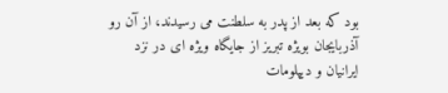بود که بعد از پدر به سلطنت می رسیدند، از آن رو آذربایجان بویژه تبریز از جایگاه ویژه ای در نزد ایرانیان و دیپلومات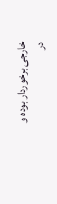خارجی برخوردار بوده و در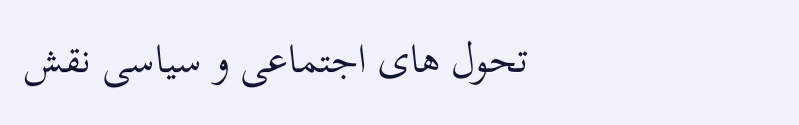تحول های اجتماعی و سیاسی نقش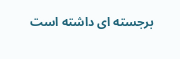برجسته ای داشته است